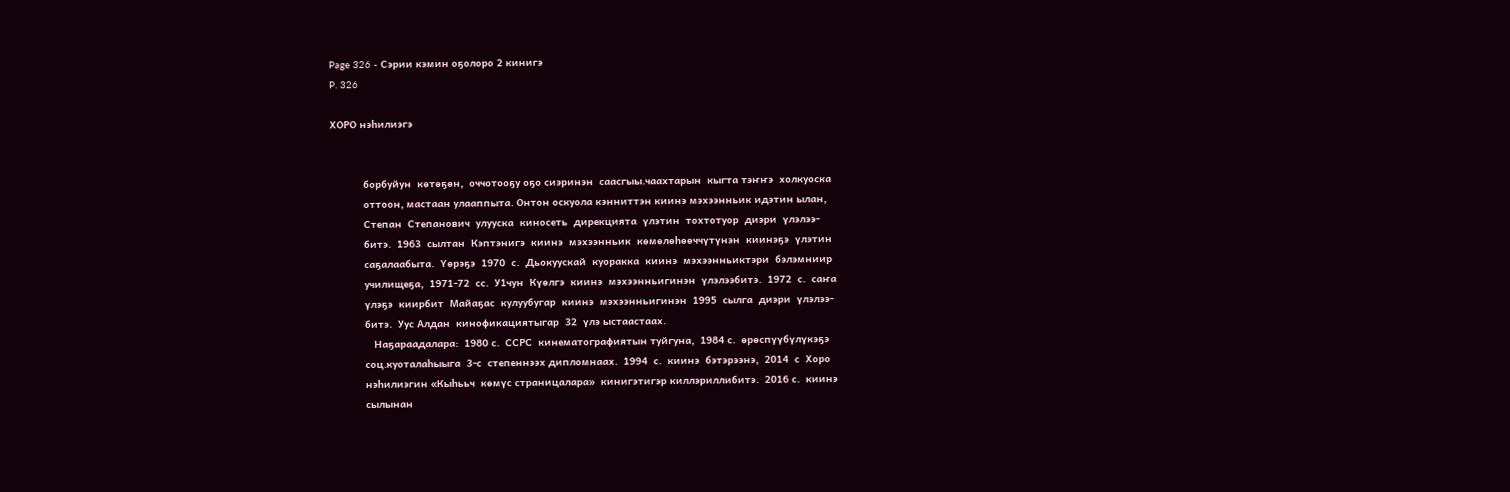Page 326 - Сэрии кэмин оҕолоро 2 кинигэ
P. 326

ХОРО нэһилиэгэ


           борбуйун  көтөҕөн,  оччотооҕу оҕо сиэринэн  саасгыы.чаахтарын  кыгта тэҥҥэ  холкуоска
           оттоон, мастаан улааппыта. Онтон оскуола кэнниттэн киинэ мэхээнньик идэтин ылан,
           Степан  Степанович  улууска  киносеть  дирекцията  үлэтин  тохтотуор  диэри  үлэлээ-
           битэ.  1963  сылтан  Кэптэнигэ  киинэ  мэхээнньик  көмөлөһөөччүтүнэн  киинэҕэ  үлэтин
           саҕалаабыта.  Үөрэҕэ  1970  с.  Дьокуускай  куоракка  киинэ  мэхээнньиктэри  бэлэмниир
           училищеҕа,  1971-72  сс.  У1чун  Күөлгэ  киинэ  мэхээнньигинэн  үлэлээбитэ.  1972  с.  саҥа
           үлэҕэ  киирбит  Майаҕас  кулуубугар  киинэ  мэхээнньигинэн  1995  сылга  диэри  үлэлээ-
           битэ.  Уус Алдан  кинофикациятыгар  32  үлэ ыстаастаах.
              Наҕараадалара:  1980 с.  ССРС  кинематографиятын туйгуна,  1984 с.  өрөспүүбүлүкэҕэ
           соц.куоталаһыыга  3-с  степеннээх дипломнаах.  1994  с.  киинэ  бэтэрээнэ,  2014  с  Хоро
           нэһилиэгин «Кыһььч  көмүс страницалара»  кинигэтигэр киллэриллибитэ.  2016 с.  киинэ
           сылынан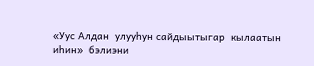«Уус Алдан  улууһун сайдыытыгар  кылаатын иһин»  бэлиэни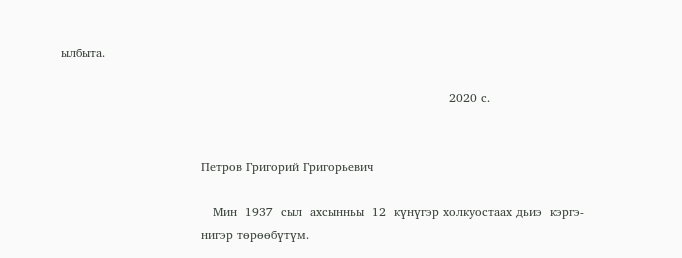ылбыта.

                                                                                                 2020 с.


                                   Петров Григорий Григорьевич

                                      Мин  1937  сыл  ахсынньы  12  күнүгэр холкуостаах дьиэ  кэргэ-
                                   нигэр төрөөбүтүм.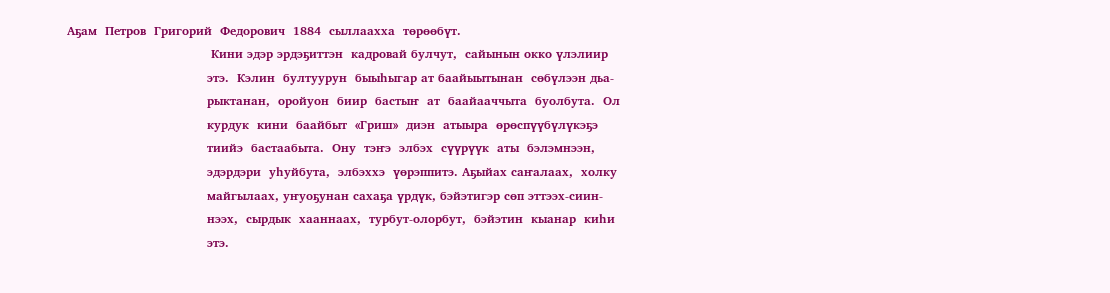Аҕам  Петров  Григорий  Федорович  1884  сыллаахха  төрөөбүт.
                                    Кини эдэр эрдэҕиттэн  кадровай булчут,  сайынын окко үлэлиир
                                   этэ.  Кэлин  бултуурун  быыһыгар ат баайыытынан  сөбүлээн дьа-
                                   рыктанан,  оройуон  биир  бастыҥ  ат  баайааччыта  буолбута.  Ол
                                   курдук  кини  баайбыт  «Гриш»  диэн  атыыра  өрөспүүбүлүкэҕэ
                                   тиийэ  бастаабыта.  Ону  тэҥэ  элбэх  сүүрүүк  аты  бэлэмнээн,
                                   эдэрдэри  уһуйбута,  элбэххэ  үөрэппитэ. Аҕыйах саҥалаах,  холку
                                   майгылаах, уҥуоҕунан сахаҕа үрдүк, бэйэтигэр сөп эттээх-сиин-
                                   нээх,  сырдык  хааннаах,  турбут-олорбут,  бэйэтин  кыанар  киһи
                                   этэ.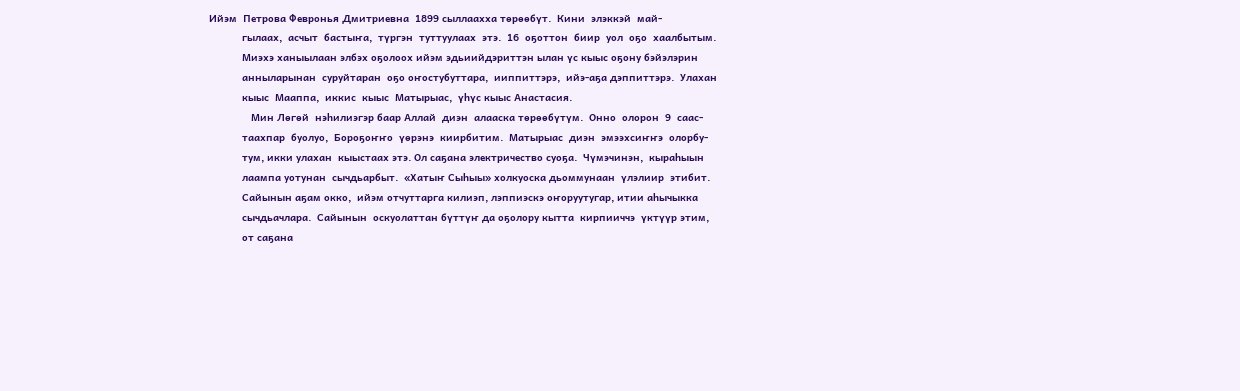Ийэм  Петрова Февронья Дмитриевна  1899 сыллаахха төрөөбүт.  Кини  элэккэй  май-
           гылаах,  асчыт  бастыҥа,  түргэн  туттуулаах  этэ.  16  оҕоттон  биир  уол  оҕо  хаалбытым.
           Миэхэ ханыылаан элбэх оҕолоох ийэм эдьиийдэриттэн ылан үс кыыс оҕону бэйэлэрин
           анныларынан  суруйтаран  оҕо оҥостубуттара,  ииппиттэрэ,  ийэ-аҕа дэппиттэрэ.  Улахан
           кыыс  Мааппа,  иккис  кыыс  Матырыас,  үһүс кыыс Анастасия.
              Мин Лөгөй  нэһилиэгэр баар Аллай  диэн  алааска төрөөбүтүм.  Онно  олорон  9  саас-
           таахпар  буолуо,  Бороҕоҥҥо  үөрэнэ  киирбитим.  Матырыас  диэн  эмээхсиҥҥэ  олорбу-
           тум, икки улахан  кыыстаах этэ. Ол саҕана электричество суоҕа.  Чүмэчинэн,  кыраһыын
           лаампа уотунан  сычдьарбыт.  «Хатыҥ Сыһыы» холкуоска дьоммунаан  үлэлиир  этибит.
           Сайынын аҕам окко,  ийэм отчуттарга килиэп, лэппиэскэ оҥоруутугар, итии аһычыкка
           сычдьачлара.  Сайынын  оскуолаттан бүттүҥ да оҕолору кытта  кирпииччэ  үктүүр этим,
           от саҕана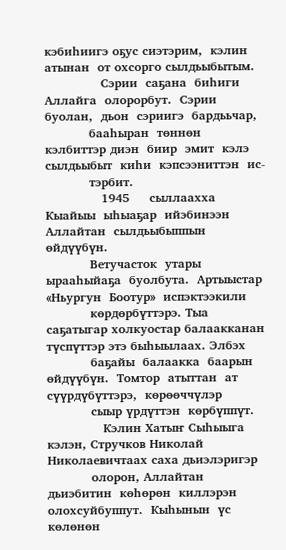кэбиһиигэ оҕус сиэтэрим,  кэлин атынан  от охсорго сылдьыбытым.
              Сэрии  саҕана  биһиги  Аллайга  олорорбут.  Сэрии  буолан,  дьон  сэриигэ  бардььчар,
           бааһыран  төннөн  кэлбиттэр диэн  биир  эмит  кэлэ  сылдьыбыт  киһи  кэпсээниттэн  ис-
           тэрбит.
              1945     сыллаахха  Кыайыы  ыһыаҕар  ийэбинээн  Аллайтан  сылдьыбыппын  өйдүүбүн.
           Ветучасток  утары  ырааһыйаҕа  буолбута.  Артыыстар  «Ньургун  Боотур»  испэктээкили
           көрдөрбүттэрэ. Тыа саҕатыгар холкуостар балаакканан түспүттэр этэ быһыылаах. Элбэх
           баҕайы  балаакка  баарын  өйдүүбүн.  Томтор  атыттан  ат  сүүрдүбүттэрэ,  көрөөччүлэр
           сыыр үрдүттэн  көрбүппүт.
              Кэлин Хатыҥ Сыһыыга кэлэн, Стручков Николай  Николаевичтаах саха дьиэлэригэр
           олорон, Аллайтан дьиэбитин  көһөрөн  киллэрэн  олохсуйбуппут.  Кыһынын  үс  көлөнөн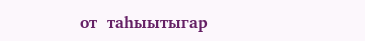от  таһыытыгар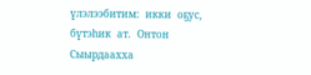үлэлээбитим:  икки  оҕус,  бүтэһик  ат.  Онтон  Сыырдаахха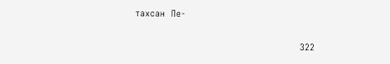тахсан  Пе-


                                                       322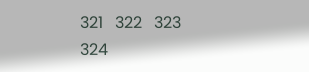321   322   323   324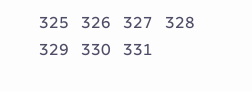325   326   327   328   329   330   331